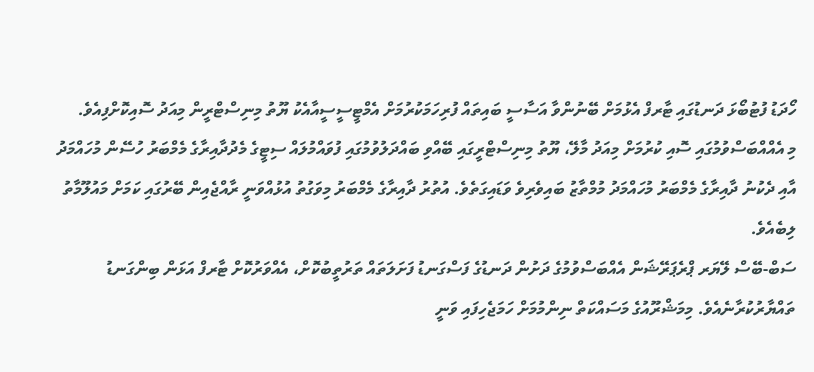ހޯދަޑު ފުޓުބޯޅަ ދަނޑުގައި ޓާރފް އެޅުމަށް ބޭނުންވާ އަސާސީ ބައިތައް ފުރިހަމަކުރުމަށް އެމްޓީސީސީއާއެކު ޔޫތު މިނިސްޓްރީން މިއަދު ސޮއިކޮށްފިއެވެ.
މި އެއްއްބަސްވުމުގައި ސޮއި ކުރުމަށް މިއަދު މާލޭ، ޔޫތު މިނިސްޓްރީގައި ބޭއްވި ބައްދަލުވުމުގައި ފުވައްމުލައް ސިޓީގެ މެދުދާއިރާގެ މެމްބަރު ހުސޭން މުހައްމަދު އާއި ދެކުނު ދާއިރާގެ މެމްބަރު މުހައްމަދު މުމްތާޒު ބައިވެރިވެ ވަޑައިގަތެވެ. އުތުރު ދާއިރާގެ މެމްބަރު މިވަގުތު އުޅުއްވަނީ ރާއްޖެއިން ބޭރުގައި ކަމަށް މައުލޫމާތު ލިބެއެވެ.
ސަބް-ބޭސް ލޭޔަރ ޕްރެޕަރޭޝަން އެއްބަސްވުމުގެ ދަށުން ދަނޑުގެ ފަސްގަނޑު ފަށަލަތައް ތަރުތީބުކޮށް، އެއްވަރުކޮށް ޓާރފް އަޅަން ބިންގަނޑު ތައްޔާރުކުރާނެއެވެ. މިމަޝްރޫއުގެ މަސައްކަތް ނިންމުމަށް ހަމަޖެހިފައި ވަނީ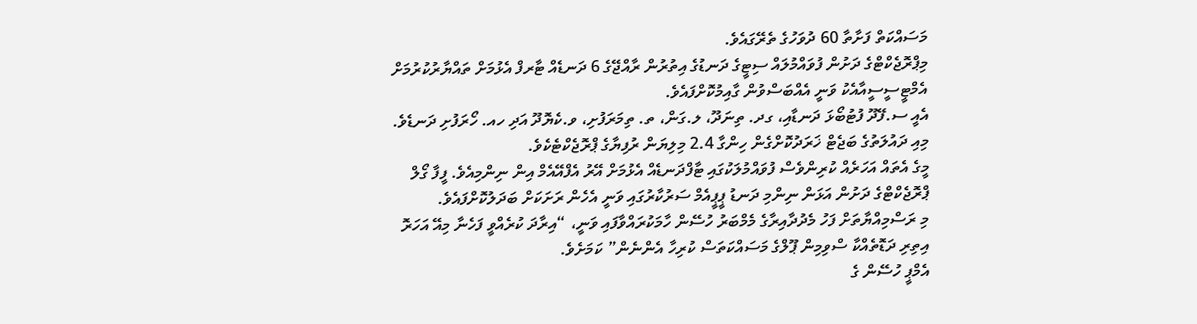މަސައްކަތް ފަށާތާ 60 ދުވަހުގެ ތެރޭގައެވެ.
މިޕްރޮޖެކްޓްގެ ދަށުން ފުވައްމުލައް ސިޓީގެ ދަނޑުގެ އިތުރުން ރާއްޖޭގެ 6 ދަނޑެއް ޓާރފް އެޅުމަށް ތައްޔާރުކުރުމަށް އެމްޓީސީސީއާއެކު ވަނީ އެއްބަސްވުން ގާއިމުކޮށްފައެވެ.
އެއީ ސ.ފޭދޫ ފުޓުބޯޅަ ދަނޑާއި، ގދ. ތިނަދޫ، ލ.ގަން، ތ. ތިމަރަފުށި، ވ.ކެޔޮދޫ އަދި ހއ. ހޯރަފުށި ދަނޑެވެ. މިއި ދައުލަތުގެ ބަޖެޓް ޚަރަދުކޮށްގެން ހިންގާ 2.4 މިލިޔަން ރުފިޔާގެ ޕްރޮޖެކްޓެކެވެ.
މީގެ އެތައް އަހަރެއް ކުރިންވެސް ފުވައްމުލަކުގައި ޓާފްދަނޑެއް އެޅުމަށް އޭރު އެފްއޭއެމް އިން ނިންމިއެވެ. ފީފާ ގޯލް ޕްރޮޖެކްޓްގެ ދަށުން އަޅަން ނިންމި ދަނޑު ޕީޕީއެމް ސަރުކާރުގައި ވަނީ އެހެން ރަށަކަށް ބަދަލުކޮށްފައެވެ.
މި ރަސްމިއްޔާތަށް ފަހު މެދުދާއިރާގެ މެމްބަރު ހުސޭން ހާމަކުރައްވާފައި ވަނީ، “އިރާދަ ކުރެއްވީ ފަހެނާ މިއޭ އަހަރޮ އިތިރި ދަޑޮތެއްކާ ސްވިމިން ޕޫލްގެ މަސައްކަތަސް ކުރިހާ އެންނެން” ކަމަށެވެ.
އެމްޕީ ހުސޭން ގެ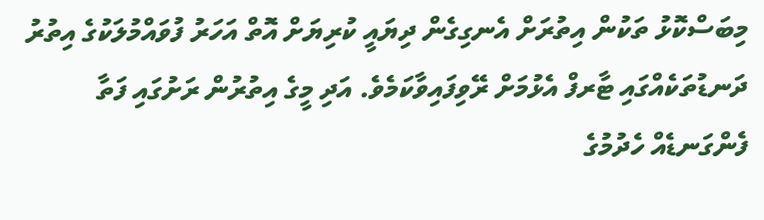މިބަސްކޮޅު ތަކުން އިތުރަށް އެނގިގެން ދިޔައީ ކުރިޔަށް އޮތް އަހަރު ފުވައްމުލަކުގެ އިތުރު ދަނޑުތަކެއްގައި ޓާރފް އެޅުމަށް ރޭވިފައިވާކަމެވެ. އަދި މީގެ އިތުރުން ރަށުގައި ފަތާ ފެންގަނޑެއް ހެދުމުގެ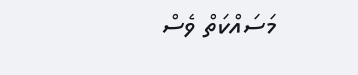މަސައްކަތް ވެސް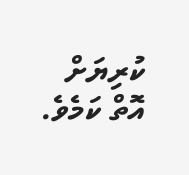ކުރިޔަށް އޮތް ކަމެވެ.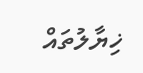ޚިޔާލުތައް